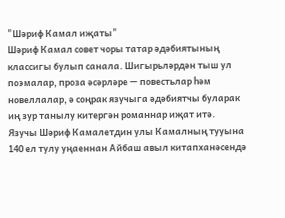"Шәриф Камал иҗаты"
Шәриф Камал совет чоры татар әдәбиятының классигы булып санала. Шигырьләрдән тыш ул поэмалар, проза әсәрләре — повестьлар һәм новеллалар, ә соңрак язучыга әдәбиятчы буларак иң зур танылу китергән романнар иҗат итә.
Язучы Шәриф Камалетдин улы Камалның тууына 140 ел тулу уңаеннан Айбаш авыл китапханәсендә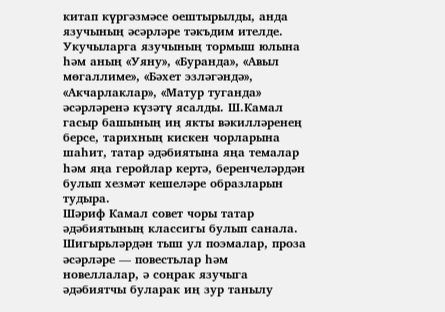китап күргәзмәсе оештырылды, анда язучының әсәрләре тәкъдим ителде.
Укучыларга язучының тормыш юлына һәм аның «Уяну», «Буранда», «Авыл мөгаллиме», «Бәхет эзләгәндә», «Акчарлаклар», «Матур туганда» әсәрләренә күзәтү ясалды. Ш.Камал гасыр башының иң якты вәкилләренең берсе, тарихның кискен чорларына шаһит, татар әдәбиятына яңа темалар һәм яңа геройлар кертә, беренчеләрдән булып хезмәт кешеләре образларын тудыра.
Шәриф Камал совет чоры татар әдәбиятының классигы булып санала. Шигырьләрдән тыш ул поэмалар, проза әсәрләре — повестьлар һәм новеллалар, ә соңрак язучыга әдәбиятчы буларак иң зур танылу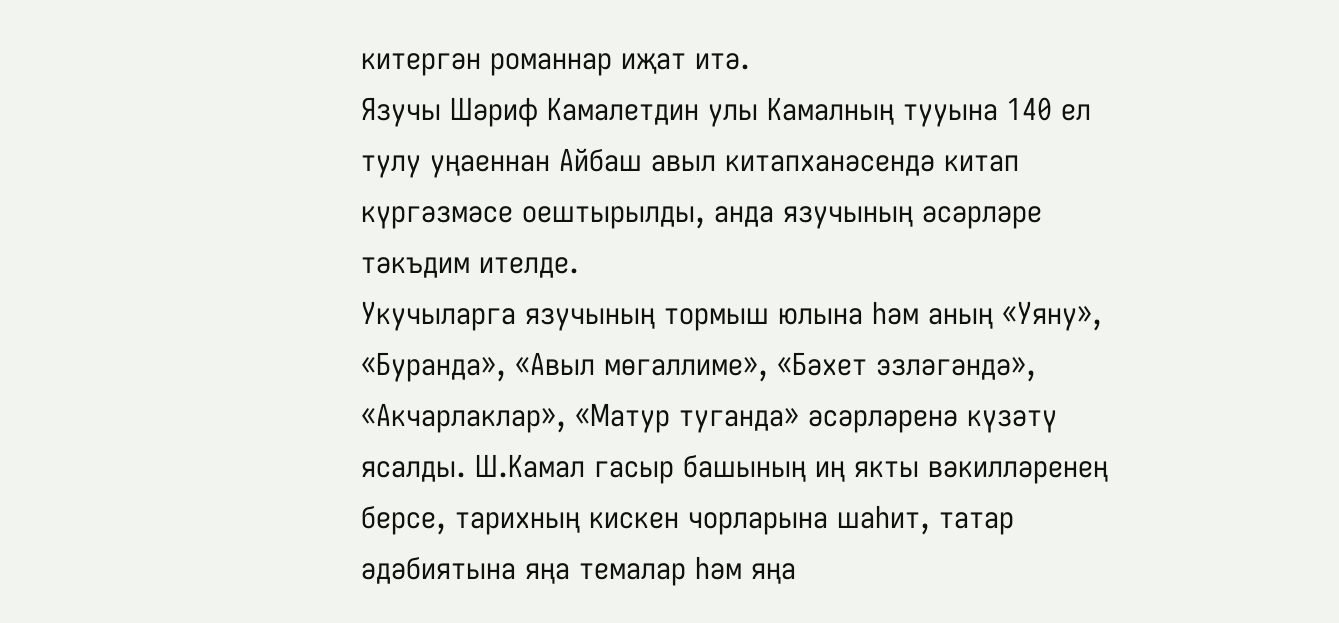китергән романнар иҗат итә.
Язучы Шәриф Камалетдин улы Камалның тууына 140 ел тулу уңаеннан Айбаш авыл китапханәсендә китап күргәзмәсе оештырылды, анда язучының әсәрләре тәкъдим ителде.
Укучыларга язучының тормыш юлына һәм аның «Уяну», «Буранда», «Авыл мөгаллиме», «Бәхет эзләгәндә», «Акчарлаклар», «Матур туганда» әсәрләренә күзәтү ясалды. Ш.Камал гасыр башының иң якты вәкилләренең берсе, тарихның кискен чорларына шаһит, татар әдәбиятына яңа темалар һәм яңа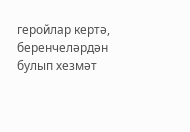геройлар кертә, беренчеләрдән булып хезмәт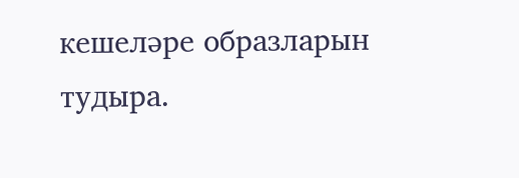кешеләре образларын тудыра.